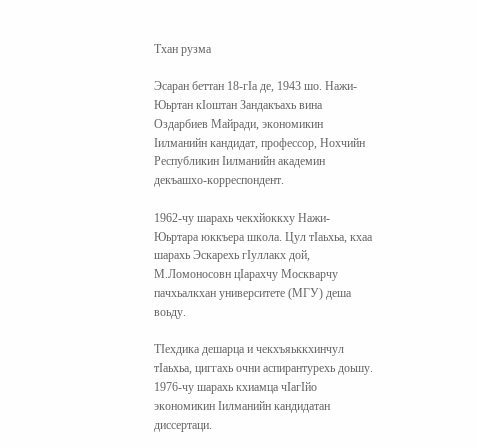Тхан рузма

Эсаран беттан 18-гIа де, 1943 шо. Нажи-Юьртан кIоштан Зандакъахь вина Оздарбиев Майради, экономикин Iилманийн кандидат, профессор, Нохчийн Республикин Iилманийн академин декъашхо-корреспондент.

1962-чу шарахь чекхйоккху Нажи-Юьртара юккъера школа. Цул тIаьхьа, кхаа шарахь Эскарехь гIуллакх дой, М.Ломоносовн цIарахчу Москварчу пачхьалкхан университете (МГУ) деша воьду.

ТIехдика дешарца и чекхъяьккхинчул тIаьхьа, циггахь очни аспирантурехь доьшу. 1976-чу шарахь кхиамца чIагIйо экономикин Iилманийн кандидатан диссертаци.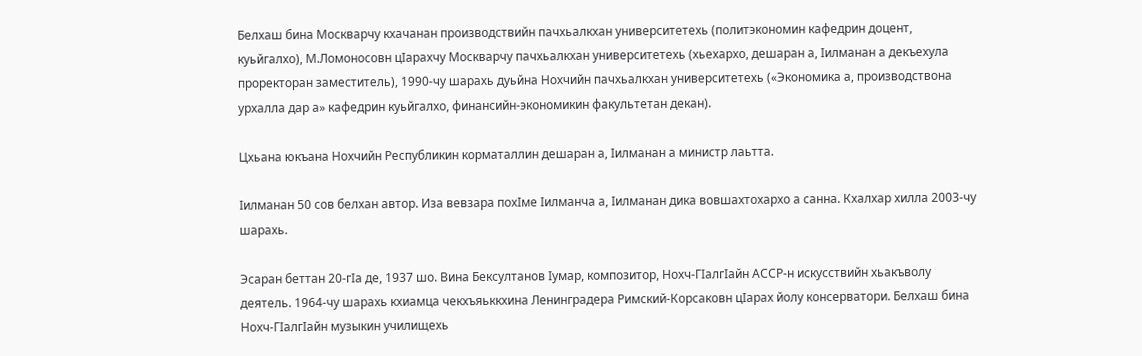Белхаш бина Москварчу кхачанан производствийн пачхьалкхан университетехь (политэкономин кафедрин доцент, куьйгалхо), М.Ломоносовн цIарахчу Москварчу пачхьалкхан университетехь (хьехархо, дешаран а, Iилманан а декъехула проректоран заместитель), 1990-чу шарахь дуьйна Нохчийн пачхьалкхан университетехь («Экономика а, производствона урхалла дар а» кафедрин куьйгалхо, финансийн-экономикин факультетан декан).

Цхьана юкъана Нохчийн Республикин корматаллин дешаран а, Iилманан а министр лаьтта.

Iилманан 50 сов белхан автор. Иза вевзара похIме Iилманча а, Iилманан дика вовшахтохархо а санна. Кхалхар хилла 2003-чу шарахь.

Эсаран беттан 20-гIа де, 1937 шо. Вина Бексултанов Iумар, композитор, Нохч-ГIалгIайн АССР-н искусствийн хьакъволу деятель. 1964-чу шарахь кхиамца чекхъяьккхина Ленинградера Римский-Корсаковн цIарах йолу консерватори. Белхаш бина Нохч-ГIалгIайн музыкин училищехь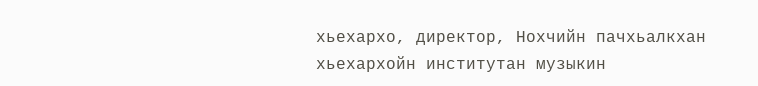хьехархо, директор, Нохчийн пачхьалкхан хьехархойн институтан музыкин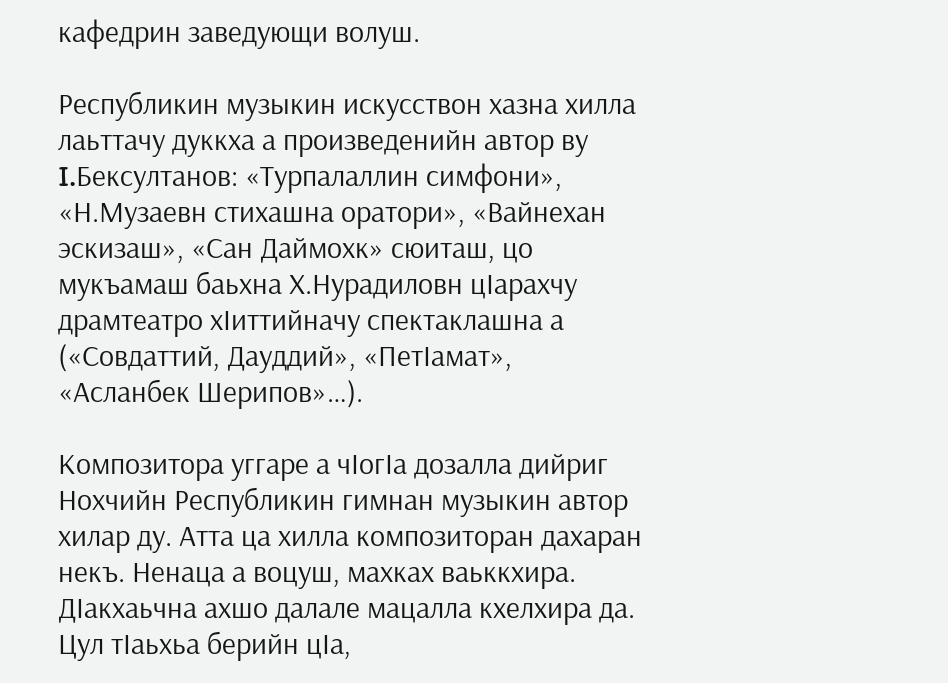кафедрин заведующи волуш.

Республикин музыкин искусствон хазна хилла лаьттачу дуккха а произведенийн автор ву I.Бексултанов: «Турпалаллин симфони», «Н.Музаевн стихашна оратори», «Вайнехан эскизаш», «Сан Даймохк» сюиташ, цо мукъамаш баьхна Х.Нурадиловн цIарахчу драмтеатро хIиттийначу спектаклашна а («Совдаттий, Дауддий», «ПетIамат», «Асланбек Шерипов»…).

Композитора уггаре а чIогIа дозалла дийриг Нохчийн Республикин гимнан музыкин автор хилар ду. Атта ца хилла композиторан дахаран некъ. Ненаца а воцуш, махках ваьккхира. ДIакхаьчна ахшо далале мацалла кхелхира да. Цул тIаьхьа берийн цIа,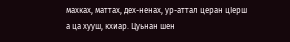махках, маттах, дех-ненах, ур-аттал церан цIерш а ца хууш, кхиар. Цуьнан шен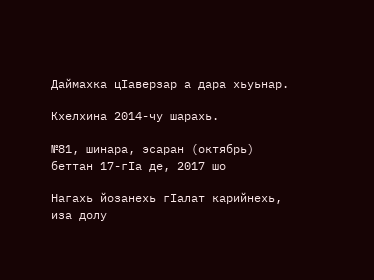Даймахка цIаверзар а дара хьуьнар.

Кхелхина 2014-чу шарахь.

№81, шинара, эсаран (октябрь) беттан 17-гIа де, 2017 шо

Нагахь йозанехь гIалат карийнехь, иза долу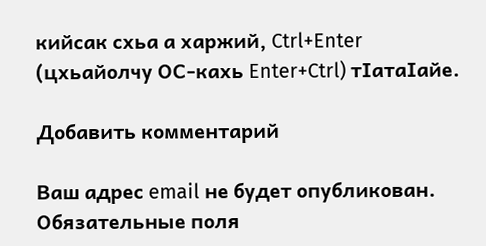кийсак схьа а харжий, Ctrl+Enter (цхьайолчу ОС-кахь Enter+Ctrl) тIатаIайе.

Добавить комментарий

Ваш адрес email не будет опубликован. Обязательные поля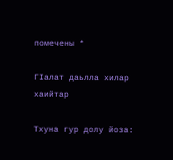помечены *

ГIалат даьлла хилар хаийтар

Тхуна гур долу йоза: